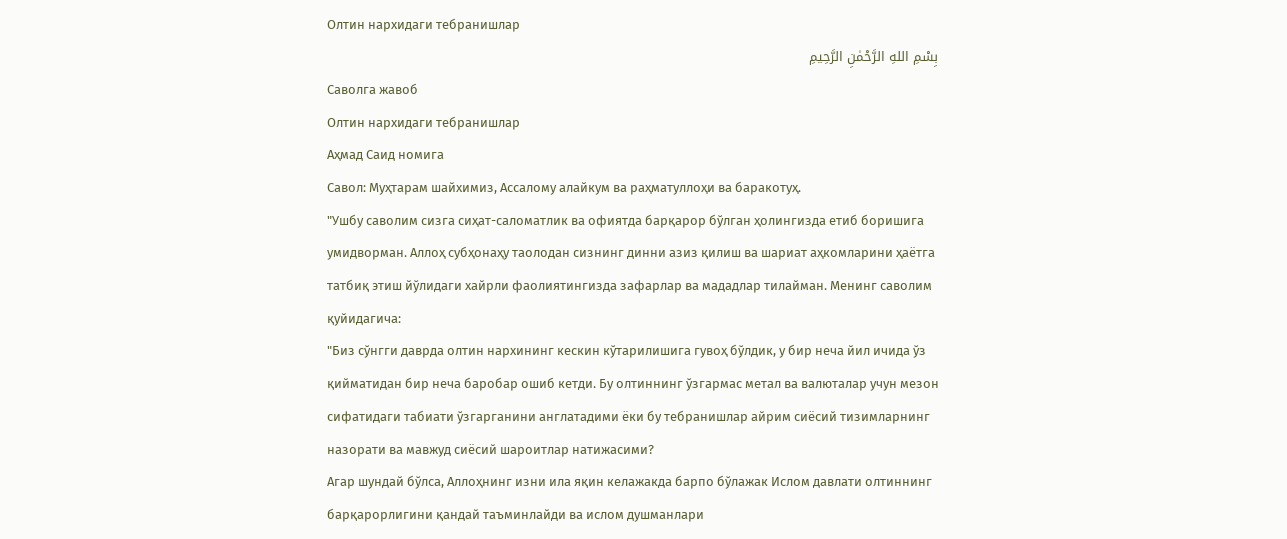Олтин нархидаги тебранишлар
بِسْمِ اللهِ الرَّحْمٰنِ الرَّحِيمِ
Саволга жавоб
Олтин нархидаги тебранишлар
Аҳмад Саид номига
Савол: Муҳтарам шайхимиз, Ассалому алайкум ва раҳматуллоҳи ва баракотуҳ.
"Ушбу саволим сизга сиҳат-саломатлик ва офиятда барқарор бўлган ҳолингизда етиб боришига умидворман. Аллоҳ субҳонаҳу таолодан сизнинг динни азиз қилиш ва шариат аҳкомларини ҳаётга татбиқ этиш йўлидаги хайрли фаолиятингизда зафарлар ва мададлар тилайман. Менинг саволим қуйидагича:
"Биз сўнгги даврда олтин нархининг кескин кўтарилишига гувоҳ бўлдик, у бир неча йил ичида ўз қийматидан бир неча баробар ошиб кетди. Бу олтиннинг ўзгармас метал ва валюталар учун мезон сифатидаги табиати ўзгарганини англатадими ёки бу тебранишлар айрим сиёсий тизимларнинг назорати ва мавжуд сиёсий шароитлар натижасими?
Агар шундай бўлса, Аллоҳнинг изни ила яқин келажакда барпо бўлажак Ислом давлати олтиннинг барқарорлигини қандай таъминлайди ва ислом душманлари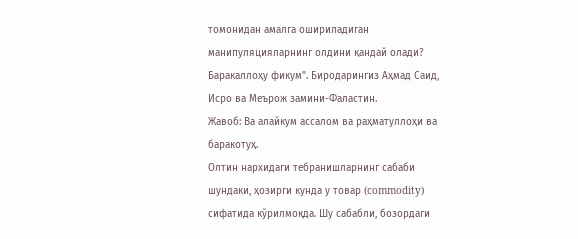томонидан амалга ошириладиган манипуляцияларнинг олдини қандай олади? Баракаллоҳу фикум". Биродарингиз Аҳмад Саид, Исро ва Меърож замини-Фаластин.
Жавоб: Ва алайкум ассалом ва раҳматуллоҳи ва баракотуҳ.
Олтин нархидаги тебранишларнинг сабаби шундаки, ҳозирги кунда у товар (commodity) сифатида кўрилмоқда. Шу сабабли, бозордаги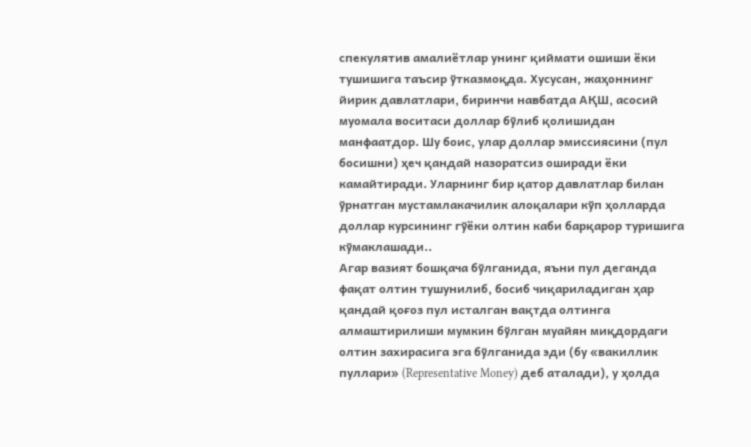спекулятив амалиётлар унинг қиймати ошиши ёки тушишига таъсир ўтказмоқда. Хусусан, жаҳоннинг йирик давлатлари, биринчи навбатда АҚШ, асосий муомала воситаси доллар бўлиб қолишидан манфаатдор. Шу боис, улар доллар эмиссиясини (пул босишни) ҳеч қандай назоратсиз оширади ёки камайтиради. Уларнинг бир қатор давлатлар билан ўрнатган мустамлакачилик алоқалари кўп ҳолларда доллар курсининг гўёки олтин каби барқарор туришига кўмаклашади..
Агар вазият бошқача бўлганида, яъни пул деганда фақат олтин тушунилиб, босиб чиқариладиган ҳар қандай қоғоз пул исталган вақтда олтинга алмаштирилиши мумкин бўлган муайян миқдордаги олтин захирасига эга бўлганида эди (бу «вакиллик пуллари» (Representative Money) деб аталади), у ҳолда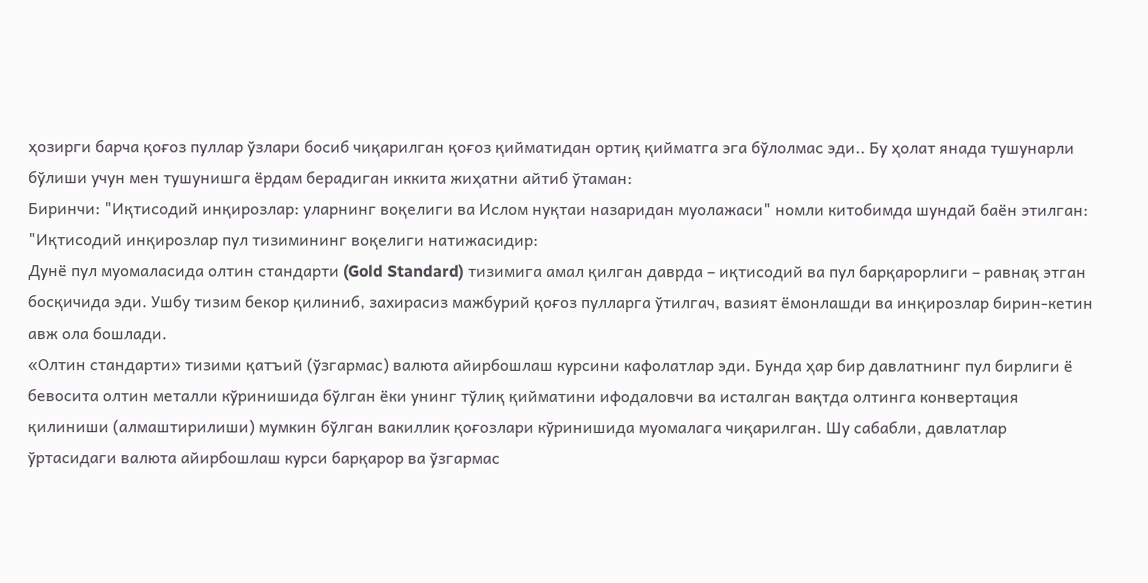ҳозирги барча қоғоз пуллар ўзлари босиб чиқарилган қоғоз қийматидан ортиқ қийматга эга бўлолмас эди.. Бу ҳолат янада тушунарли бўлиши учун мен тушунишга ёрдам берадиган иккита жиҳатни айтиб ўтаман:
Биринчи: "Иқтисодий инқирозлар: уларнинг воқелиги ва Ислом нуқтаи назаридан муолажаси" номли китобимда шундай баён этилган:
"Иқтисодий инқирозлар пул тизимининг воқелиги натижасидир:
Дунё пул муомаласида олтин стандарти (Gold Standard) тизимига амал қилган даврда – иқтисодий ва пул барқарорлиги – равнақ этган босқичида эди. Ушбу тизим бекор қилиниб, захирасиз мажбурий қоғоз пулларга ўтилгач, вазият ёмонлашди ва инқирозлар бирин-кетин авж ола бошлади.
«Олтин стандарти» тизими қатъий (ўзгармас) валюта айирбошлаш курсини кафолатлар эди. Бунда ҳар бир давлатнинг пул бирлиги ё бевосита олтин металли кўринишида бўлган ёки унинг тўлиқ қийматини ифодаловчи ва исталган вақтда олтинга конвертация қилиниши (алмаштирилиши) мумкин бўлган вакиллик қоғозлари кўринишида муомалага чиқарилган. Шу сабабли, давлатлар ўртасидаги валюта айирбошлаш курси барқарор ва ўзгармас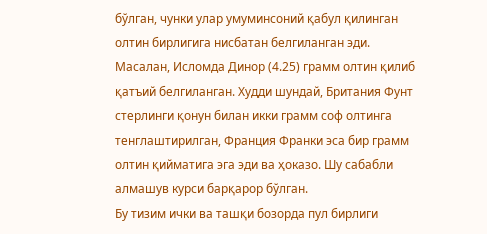бўлган, чунки улар умуминсоний қабул қилинган олтин бирлигига нисбатан белгиланган эди.
Масалан, Исломда Динор (4.25) грамм олтин қилиб қатъий белгиланган. Худди шундай, Британия Фунт стерлинги қонун билан икки грамм соф олтинга тенглаштирилган, Франция Франки эса бир грамм олтин қийматига эга эди ва ҳоказо. Шу сабабли алмашув курси барқарор бўлган.
Бу тизим ички ва ташқи бозорда пул бирлиги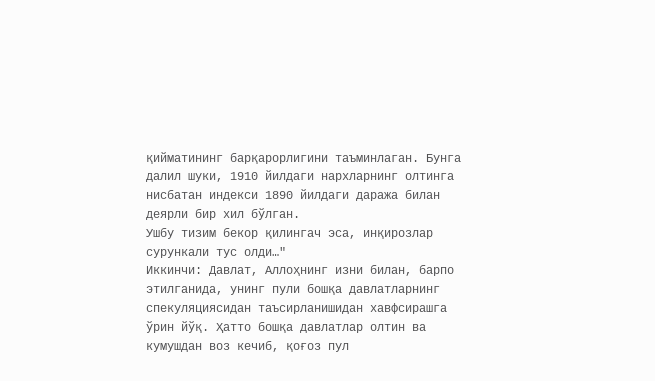қийматининг барқарорлигини таъминлаган. Бунга далил шуки, 1910 йилдаги нархларнинг олтинга нисбатан индекси 1890 йилдаги даража билан деярли бир хил бўлган.
Ушбу тизим бекор қилингач эса, инқирозлар сурункали тус олди…"
Иккинчи: Давлат, Аллоҳнинг изни билан, барпо этилганида, унинг пули бошқа давлатларнинг спекуляциясидан таъсирланишидан хавфсирашга ўрин йўқ. Ҳатто бошқа давлатлар олтин ва кумушдан воз кечиб, қоғоз пул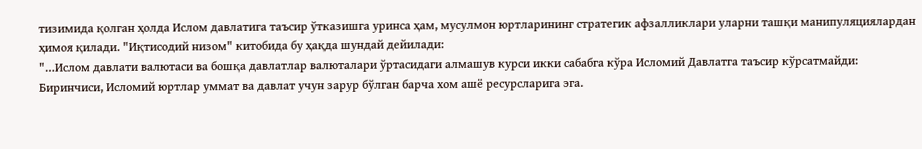тизимида қолган ҳолда Ислом давлатига таъсир ўтказишга уринса ҳам, мусулмон юртларининг стратегик афзалликлари уларни ташқи манипуляциялардан ҳимоя қилади. "Иқтисодий низом" китобида бу ҳақда шундай дейилади:
"…Ислом давлати валютаси ва бошқа давлатлар валюталари ўртасидаги алмашув курси икки сабабга кўра Исломий Давлатга таъсир кўрсатмайди:
Биринчиси, Исломий юртлар уммат ва давлат учун зарур бўлган барча хом ашё ресурсларига эга.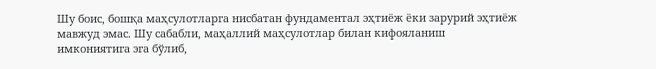Шу боис, бошқа маҳсулотларга нисбатан фундаментал эҳтиёж ёки зарурий эҳтиёж мавжуд эмас. Шу сабабли, маҳаллий маҳсулотлар билан кифояланиш имкониятига эга бўлиб,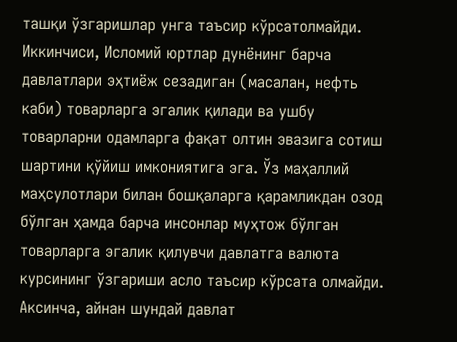ташқи ўзгаришлар унга таъсир кўрсатолмайди.
Иккинчиси, Исломий юртлар дунёнинг барча давлатлари эҳтиёж сезадиган (масалан, нефть каби) товарларга эгалик қилади ва ушбу товарларни одамларга фақат олтин эвазига сотиш шартини қўйиш имкониятига эга. Ўз маҳаллий маҳсулотлари билан бошқаларга қарамликдан озод бўлган ҳамда барча инсонлар муҳтож бўлган товарларга эгалик қилувчи давлатга валюта курсининг ўзгариши асло таъсир кўрсата олмайди. Аксинча, айнан шундай давлат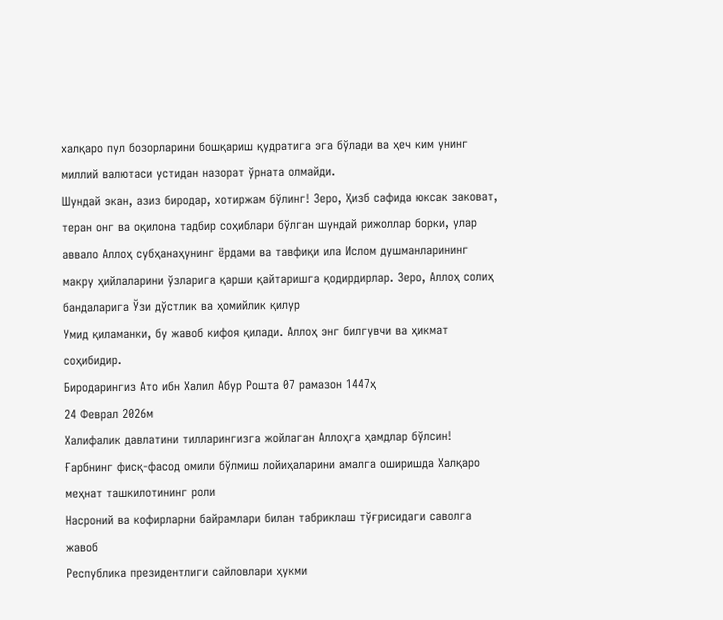халқаро пул бозорларини бошқариш қудратига эга бўлади ва ҳеч ким унинг миллий валютаси устидан назорат ўрната олмайди.
Шундай экан, азиз биродар, хотиржам бўлинг! Зеро, Ҳизб сафида юксак заковат, теран онг ва оқилона тадбир соҳиблари бўлган шундай рижоллар борки, улар аввало Аллоҳ субҳанаҳунинг ёрдами ва тавфиқи ила Ислом душманларининг макру ҳийлаларини ўзларига қарши қайтаришга қодирдирлар. Зеро, Аллоҳ солиҳ бандаларига Ўзи дўстлик ва ҳомийлик қилур
Умид қиламанки, бу жавоб кифоя қилади. Аллоҳ энг билгувчи ва ҳикмат соҳибидир.
Биродарингиз Ато ибн Халил Абур Рошта 07 рамазон 1447ҳ
24 Феврал 2026м
Халифалик давлатини тилларингизга жойлаган Аллоҳга ҳамдлар бўлсин!
Ғарбнинг фисқ-фасод омили бўлмиш лойиҳаларини амалга оширишда Халқаро меҳнат ташкилотининг роли
Насроний ва кофирларни байрамлари билан табриклаш тўғрисидаги саволга жавоб
Республика президентлиги сайловлари ҳукми